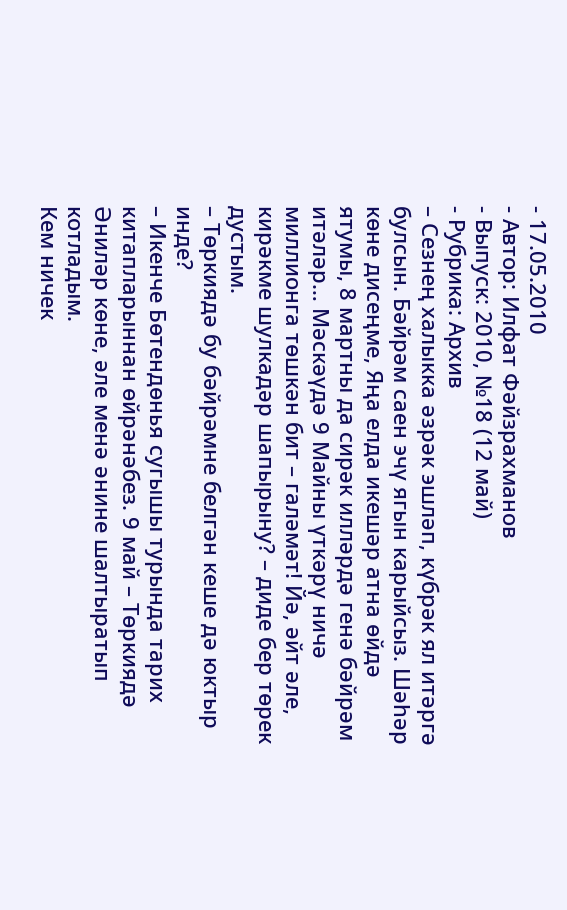- 17.05.2010
- Автор: Илфат Фәйзрахманов
- Выпуск: 2010, №18 (12 май)
- Рубрика: Архив
– Сезнең халыкка әзрәк эшләп, күбрәк ял итәргә булсын. Бәйрәм саен эчү ягын карыйсыз. Шәһәр көне дисеңме, Яңа елда икешәр атна өйдә ятумы, 8 мартны да сирәк илләрдә генә бәйрәм итәләр… Мәскәүдә 9 Майны үткәрү ничә миллионга төшкән бит – галәмәт! Йә, әйт әле, кирәкме шулкадәр шапырыну? – диде бер төрек дустым.
– Төркиядә бу бәйрәмне белгән кеше дә юктыр инде?
– Икенче Бөтендөнья сугышы турында тарих китапларыннан өйрәнәбез. 9 май – Төркиядә Әниләр көне, әле менә әнине шалтыратып котладым.
Кем ничек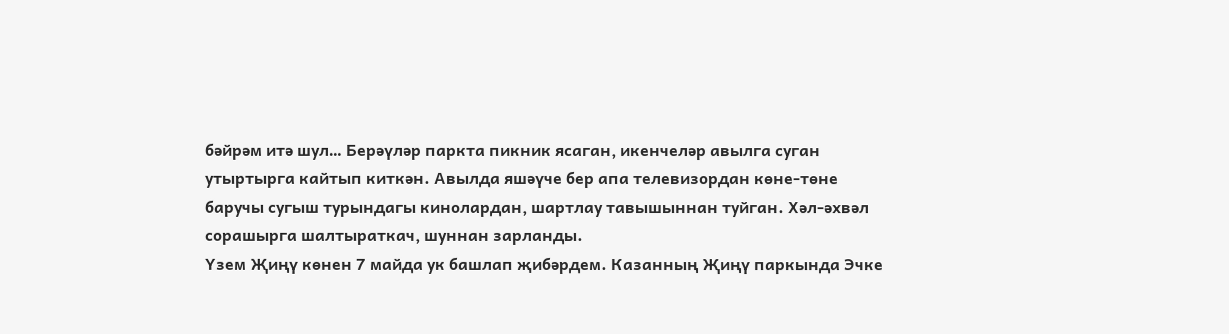бәйрәм итә шул… Берәүләр паркта пикник ясаган, икенчеләр авылга суган утыртырга кайтып киткән. Авылда яшәүче бер апа телевизордан көне-төне баручы сугыш турындагы кинолардан, шартлау тавышыннан туйган. Хәл-әхвәл сорашырга шалтыраткач, шуннан зарланды.
Үзем Җиңү көнен 7 майда ук башлап җибәрдем. Казанның Җиңү паркында Эчке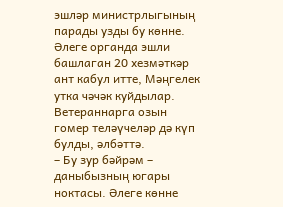эшләр министрлыгының парады узды бу көнне. Әлеге органда эшли башлаган 20 хезмәткәр ант кабул итте, Мәңгелек утка чәчәк куйдылар. Ветераннарга озын гомер теләүчеләр дә күп булды, әлбәттә.
– Бу зур бәйрәм – даныбызның югары ноктасы. Әлеге көнне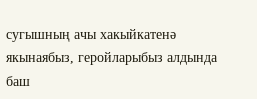сугышның ачы хакыйкатенә якынаябыз, геройларыбыз алдында баш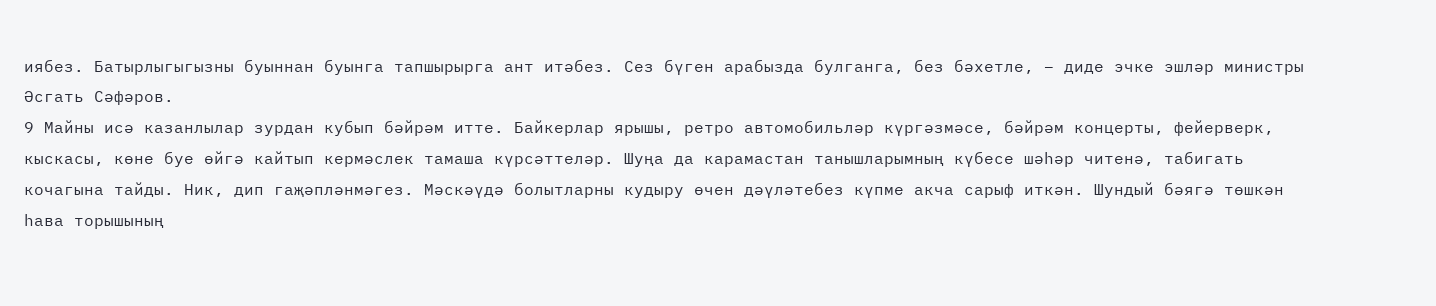иябез. Батырлыгыгызны буыннан буынга тапшырырга ант итәбез. Сез бүген арабызда булганга, без бәхетле, – диде эчке эшләр министры Әсгать Сәфәров.
9 Майны исә казанлылар зурдан кубып бәйрәм итте. Байкерлар ярышы, ретро автомобильләр күргәзмәсе, бәйрәм концерты, фейерверк, кыскасы, көне буе өйгә кайтып кермәслек тамаша күрсәттеләр. Шуңа да карамастан танышларымның күбесе шәһәр читенә, табигать кочагына тайды. Ник, дип гаҗәпләнмәгез. Мәскәүдә болытларны кудыру өчен дәүләтебез күпме акча сарыф иткән. Шундый бәягә төшкән һава торышының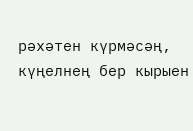рәхәтен күрмәсәң, күңелнең бер кырыен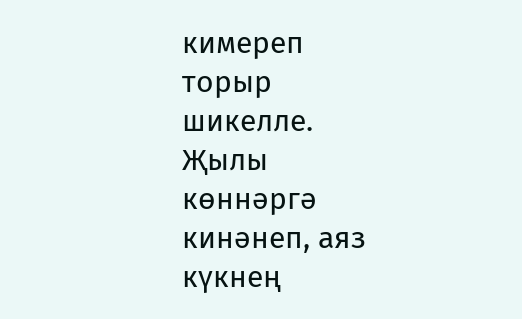кимереп торыр шикелле. Җылы көннәргә кинәнеп, аяз күкнең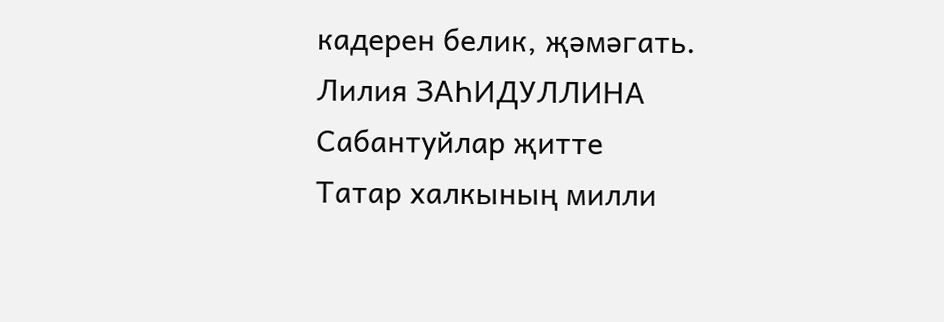кадерен белик, җәмәгать.
Лилия ЗАҺИДУЛЛИНА
Сабантуйлар җитте
Татар халкының милли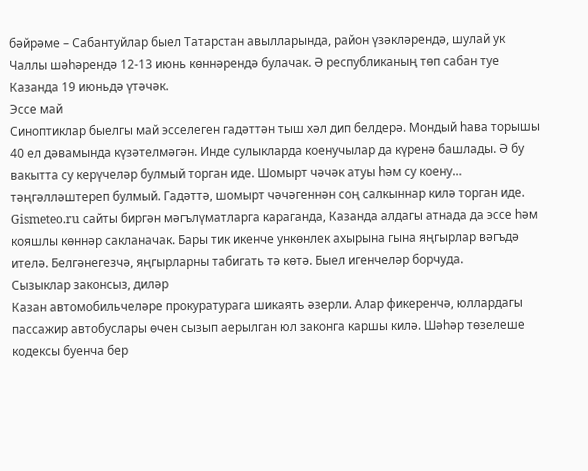бәйрәме – Сабантуйлар быел Татарстан авылларында, район үзәкләрендә, шулай ук Чаллы шәһәрендә 12-13 июнь көннәрендә булачак. Ә республиканың төп сабан туе Казанда 19 июньдә үтәчәк.
Эссе май
Синоптиклар быелгы май эсселеген гадәттән тыш хәл дип белдерә. Мондый һава торышы 40 ел дәвамында күзәтелмәгән. Инде сулыкларда коенучылар да күренә башлады. Ә бу вакытта су керүчеләр булмый торган иде. Шомырт чәчәк атуы һәм су коену… тәңгәлләштереп булмый. Гадәттә, шомырт чәчәгеннән соң салкыннар килә торган иде. Gismeteo.ru сайты биргән мәгълүматларга караганда, Казанда алдагы атнада да эссе һәм кояшлы көннәр сакланачак. Бары тик икенче ункөнлек ахырына гына яңгырлар вәгъдә ителә. Белгәнегезчә, яңгырларны табигать тә көтә. Быел игенчеләр борчуда.
Сызыклар законсыз, диләр
Казан автомобильчеләре прокуратурага шикаять әзерли. Алар фикеренчә, юллардагы пассажир автобуслары өчен сызып аерылган юл законга каршы килә. Шәһәр төзелеше кодексы буенча бер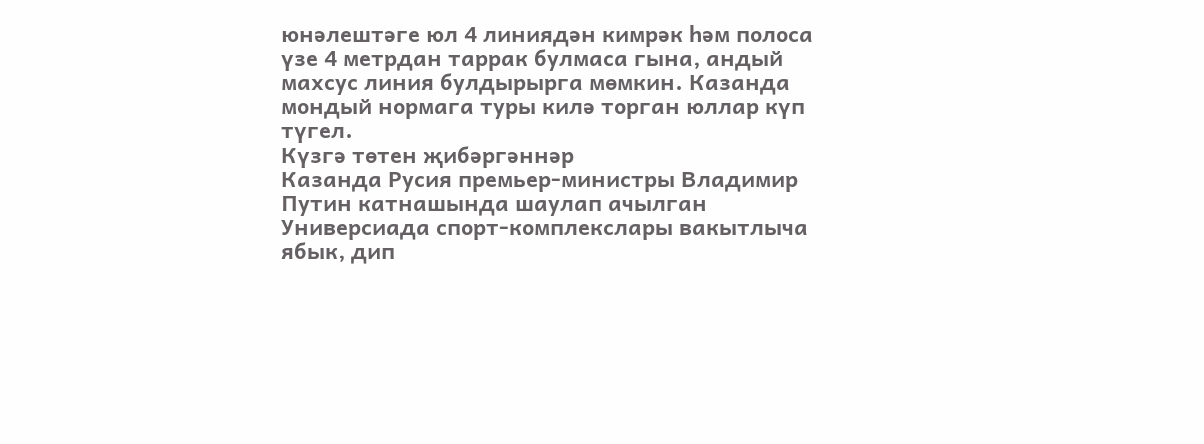юнәлештәге юл 4 линиядән кимрәк һәм полоса үзе 4 метрдан таррак булмаса гына, андый махсус линия булдырырга мөмкин. Казанда мондый нормага туры килә торган юллар күп түгел.
Күзгә төтен җибәргәннәр
Казанда Русия премьер-министры Владимир Путин катнашында шаулап ачылган Универсиада спорт-комплекслары вакытлыча ябык, дип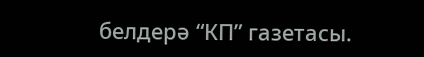белдерә “КП” газетасы.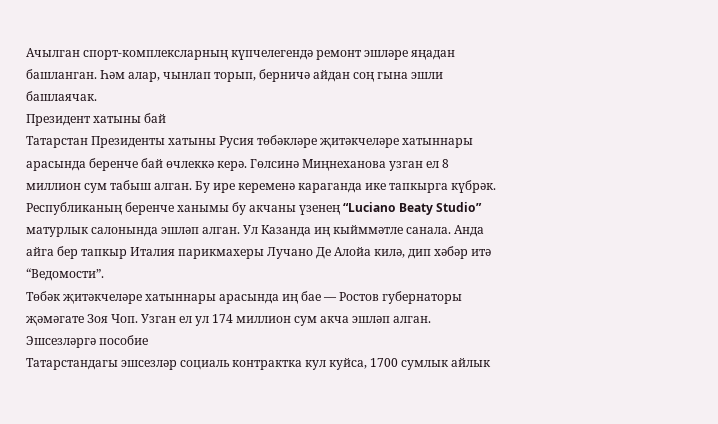Ачылган спорт-комплексларның күпчелегендә ремонт эшләре яңадан башланган. Һәм алар, чынлап торып, берничә айдан соң гына эшли башлаячак.
Президент хатыны бай
Татарстан Президенты хатыны Русия төбәкләре җитәкчеләре хатыннары арасында беренче бай өчлеккә керә. Гөлсинә Миңнеханова узган ел 8 миллион сум табыш алган. Бу ире кеременә караганда ике тапкырга күбрәк. Республиканың беренче ханымы бу акчаны үзенең “Luciano Beaty Studio” матурлык салонында эшләп алган. Ул Казанда иң кыйммәтле санала. Анда айга бер тапкыр Италия парикмахеры Лучано Де Алойа килә, дип хәбәр итә “Ведомости”.
Төбәк җитәкчеләре хатыннары арасында иң бае –– Ростов губернаторы җәмәгате Зоя Чоп. Узган ел ул 174 миллион сум акча эшләп алган.
Эшсезләргә пособие
Татарстандагы эшсезләр социаль контрактка кул куйса, 1700 сумлык айлык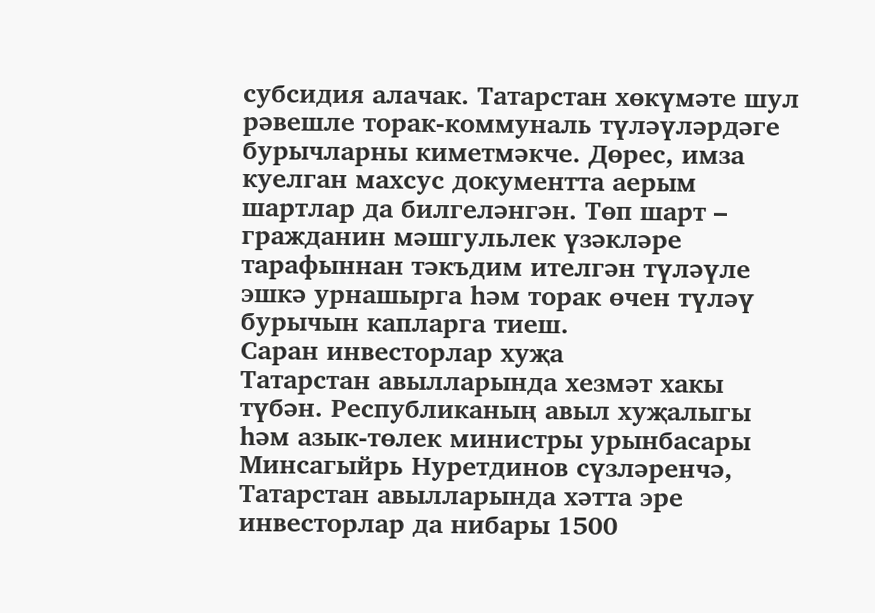субсидия алачак. Татарстан хөкүмәте шул рәвешле торак-коммуналь түләүләрдәге бурычларны киметмәкче. Дөрес, имза куелган махсус документта аерым шартлар да билгеләнгән. Төп шарт – гражданин мәшгульлек үзәкләре тарафыннан тәкъдим ителгән түләүле эшкә урнашырга һәм торак өчен түләү бурычын капларга тиеш.
Саран инвесторлар хуҗа
Татарстан авылларында хезмәт хакы түбән. Республиканың авыл хуҗалыгы һәм азык-төлек министры урынбасары Минсагыйрь Нуретдинов сүзләренчә, Татарстан авылларында хәтта эре инвесторлар да нибары 1500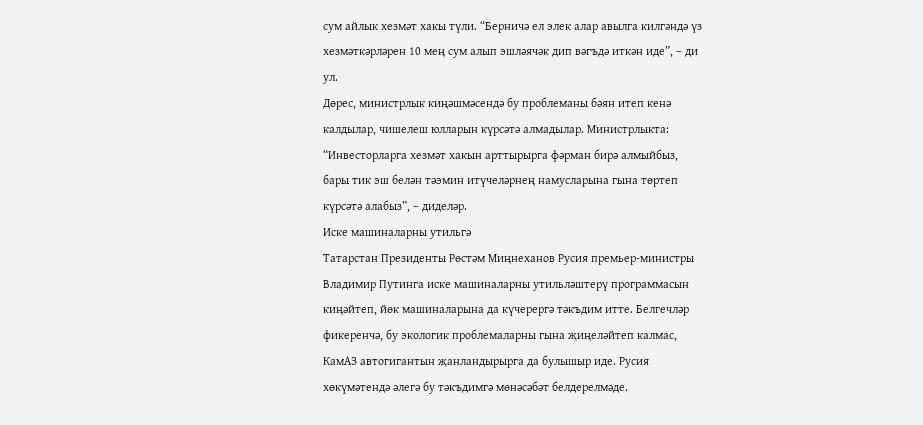сум айлык хезмәт хакы түли. “Берничә ел элек алар авылга килгәндә үз хезмәткәрләрен 10 мең сум алып эшләячәк дип вәгъдә иткән иде”, – ди ул.
Дөрес, министрлык киңәшмәсендә бу проблеманы бәян итеп кенә калдылар, чишелеш юлларын күрсәтә алмадылар. Министрлыкта: “Инвесторларга хезмәт хакын арттырырга фәрман бирә алмыйбыз, бары тик эш белән тәэмин итүчеләрнең намусларына гына төртеп күрсәтә алабыз”, – диделәр.
Иске машиналарны утильгә
Татарстан Президенты Рөстәм Миңнеханов Русия премьер-министры Владимир Путинга иске машиналарны утильләштерү программасын киңәйтеп, йөк машиналарына да күчерергә тәкъдим итте. Белгечләр фикеренчә, бу экологик проблемаларны гына җиңеләйтеп калмас, КамАЗ автогигантын җанландырырга да булышыр иде. Русия хөкүмәтендә әлегә бу тәкъдимгә мөнәсәбәт белдерелмәде.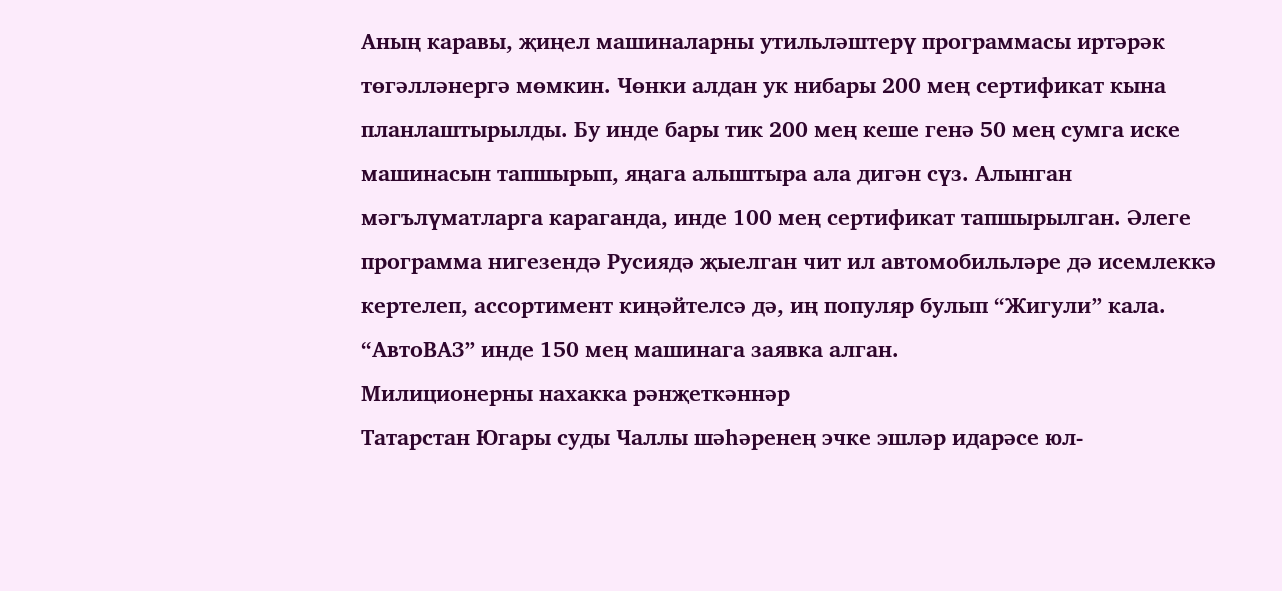Аның каравы, җиңел машиналарны утильләштерү программасы иртәрәк төгәлләнергә мөмкин. Чөнки алдан ук нибары 200 мең сертификат кына планлаштырылды. Бу инде бары тик 200 мең кеше генә 50 мең сумга иске машинасын тапшырып, яңага алыштыра ала дигән сүз. Алынган мәгълүматларга караганда, инде 100 мең сертификат тапшырылган. Әлеге программа нигезендә Русиядә җыелган чит ил автомобильләре дә исемлеккә кертелеп, ассортимент киңәйтелсә дә, иң популяр булып “Жигули” кала. “АвтоВАЗ” инде 150 мең машинага заявка алган.
Милиционерны нахакка рәнҗеткәннәр
Татарстан Югары суды Чаллы шәһәренең эчке эшләр идарәсе юл-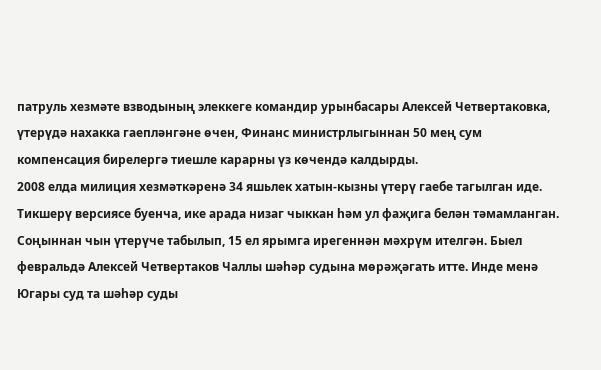патруль хезмәте взводының элеккеге командир урынбасары Алексей Четвертаковка, үтерүдә нахакка гаепләнгәне өчен, Финанс министрлыгыннан 50 мең сум компенсация бирелергә тиешле карарны үз көчендә калдырды.
2008 елда милиция хезмәткәренә 34 яшьлек хатын-кызны үтерү гаебе тагылган иде. Тикшерү версиясе буенча, ике арада низаг чыккан һәм ул фаҗига белән тәмамланган. Соңыннан чын үтерүче табылып, 15 ел ярымга ирегеннән мәхрүм ителгән. Быел февральдә Алексей Четвертаков Чаллы шәһәр судына мөрәҗәгать итте. Инде менә Югары суд та шәһәр суды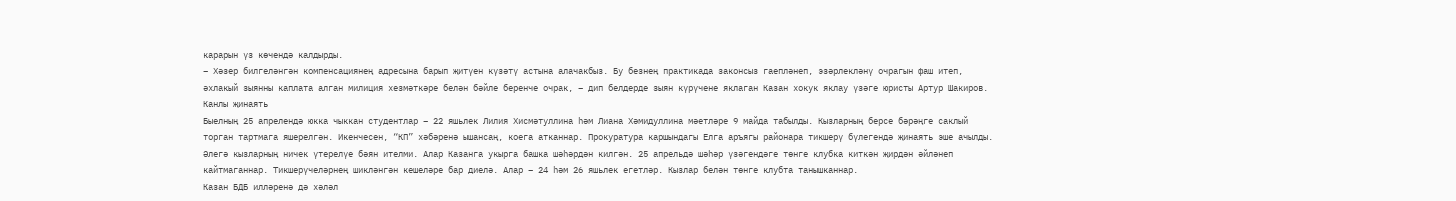карарын үз көчендә калдырды.
– Хәзер билгеләнгән компенсациянең адресына барып җитүен күзәтү астына алачакбыз. Бу безнең практикада законсыз гаепләнеп, эзәрлекләнү очрагын фаш итеп, әхлакый зыянны каплата алган милиция хезмәткәре белән бәйле беренче очрак, – дип белдерде зыян күрүчене яклаган Казан хокук яклау үзәге юристы Артур Шакиров.
Канлы җинаять
Быелның 25 апрелендә юкка чыккан студентлар – 22 яшьлек Лилия Хисмәтуллина һәм Лиана Хәмидуллина мәетләре 9 майда табылды. Кызларның берсе бәрәңге саклый торган тартмага яшерелгән. Икенчесен, “КП” хәбәренә ышансаң, коега атканнар. Прокуратура каршындагы Елга аръягы районара тикшерү бүлегендә җинаять эше ачылды. Әлегә кызларның ничек үтерелүе бәян ителми. Алар Казанга укырга башка шәһәрдән килгән. 25 апрельдә шәһәр үзәгендәге төнге клубка киткән җирдән әйләнеп кайтмаганнар. Тикшерүчеләрнең шикләнгән кешеләре бар диелә. Алар – 24 һәм 26 яшьлек егетләр. Кызлар белән төнге клубта танышканнар.
Казан БДБ илләренә дә хәләл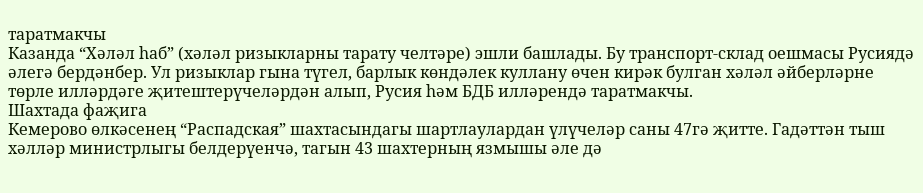таратмакчы
Казанда “Хәләл һаб” (хәләл ризыкларны тарату челтәре) эшли башлады. Бу транспорт-склад оешмасы Русиядә әлегә бердәнбер. Ул ризыклар гына түгел, барлык көндәлек куллану өчен кирәк булган хәләл әйберләрне төрле илләрдәге җитештерүчеләрдән алып, Русия һәм БДБ илләрендә таратмакчы.
Шахтада фаҗига
Кемерово өлкәсенең “Распадская” шахтасындагы шартлаулардан үлүчеләр саны 47гә җитте. Гадәттән тыш хәлләр министрлыгы белдерүенчә, тагын 43 шахтерның язмышы әле дә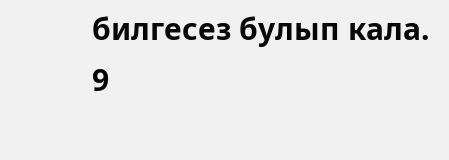билгесез булып кала.
9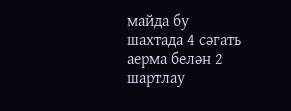майда бу шахтада 4 сәгать аерма белән 2 шартлау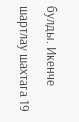булды. Икенче шартлау шахтага 19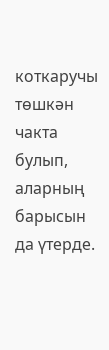коткаручы төшкән чакта булып, аларның барысын да үтерде.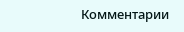Комментарии